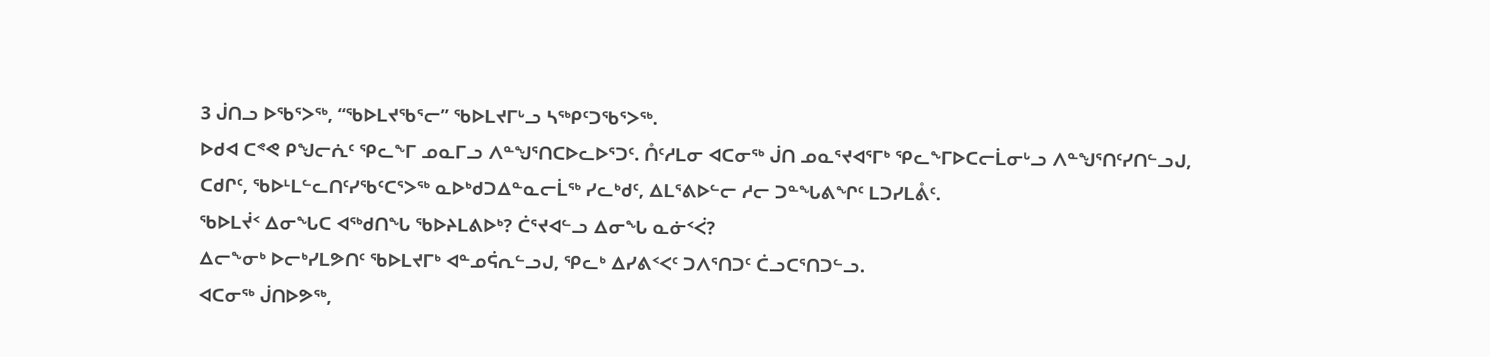3 ᒎᑎᓗ ᐅᖃᕐᐳᖅ, “ᖃᐅᒪᔪᖃᕐᓕ” ᖃᐅᒪᔪᒥᒡᓗ ᓴᖅᑭᑦᑐᖃᕐᐳᖅ.
ᐅᑯᐊ ᑕᕝᕙ ᑭᖑᓕᕇᑦ ᕿᓚᖕᒥ ᓄᓇᒥᓗ ᐱᓐᖑᕐᑎᑕᐅᓚᐅᕐᑐᑦ. ᑍᑦᓱᒪᓂ ᐊᑕᓂᖅ ᒎᑎ ᓄᓇᕐᔪᐊᕐᒥᒃ ᕿᓚᖕᒥᐅᑕᓕᒫᓂᒡᓗ ᐱᓐᖑᕐᑎᑦᓯᑎᓪᓗᒍ,
ᑕᑯᒋᑦ, ᖃᐅᒻᒪᓪᓚᑎᑦᓯᖃᑦᑕᕐᐳᖅ ᓇᐅᒃᑯᑐᐃᓐᓇᓕᒫᖅ ᓯᓚᒃᑯᑦ, ᐃᒪᕐᕕᐅᓪᓕ ᓱᓕ ᑐᓐᖓᕕᖏᑦ ᒪᑐᓯᒪᕔᑦ.
ᖃᐅᒪᔫᑉ ᐃᓂᖓᑕ ᐊᖅᑯᑎᖓ ᖃᐅᔨᒪᕕᐅᒃ? ᑖᕐᔪᐊᓪᓗ ᐃᓂᖓ ᓇᓃᑉᐹ?
ᐃᓕᖕᓂᒃ ᐅᓕᒃᓯᒪᕗᑎᑦ ᖃᐅᒪᔪᒥᒃ ᐊᓐᓄᕌᕆᓪᓗᒍ, ᕿᓚᒃ ᐃᓯᕕᑉᐸᑦ ᑐᐱᕐᑎᑐᑦ ᑖᓗᑕᕐᑎᑐᓪᓗ.
ᐊᑕᓂᖅ ᒎᑎᐅᕗᖅ,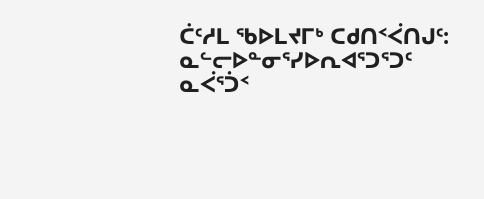ᑖᑦᓱᒪ ᖃᐅᒪᔪᒥᒃ ᑕᑯᑎᑉᐹᑎᒍᑦ: ᓇᓪᓕᐅᓐᓂᕐᓯᐅᕆᐊᕐᑐᕐᑐᑦ ᓇᐹᕐᑑᑉ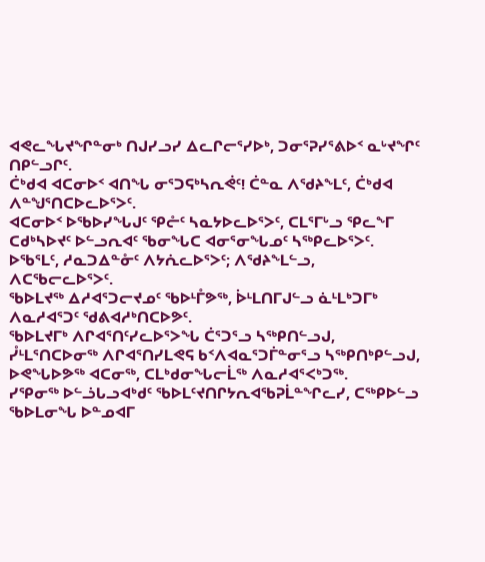ᐊᕙᓚᖓᔪᖏᓐᓂᒃ ᑎᒍᓯᓗᓯ ᐃᓚᒋᓕᕐᓯᐅᒃ, ᑐᓂᕐᕈᓯᕐᕕᐅᑉ ᓇᒡᔪᖏᑦ ᑎᑭᓪᓗᒋᑦ.
ᑖᒃᑯᐊ ᐊᑕᓂᐅᑉ ᐊᑎᖓ ᓂᕐᑐᕋᒃᓴᕆᕚᑦ! ᑖᓐᓇ ᐱᖁᔨᖕᒪᑦ, ᑖᒃᑯᐊ ᐱᓐᖑᕐᑎᑕᐅᓚᐅᕐᐳᑦ.
ᐊᑕᓂᐅᑉ ᐅᖃᐅᓯᖓᒍᑦ ᕿᓔᑦ ᓴᓇᔭᐅᓚᐅᕐᐳᑦ, ᑕᒪᕐᒥᒡᓗ ᕿᓚᖕᒥ ᑕᑯᒃᓴᐅᔪᑦ ᐅᓪᓗᕆᐊᑦ ᖃᓂᖓᑕ ᐊᓂᕐᓂᖓᓄᑦ ᓴᖅᑭᓚᐅᕐᐳᑦ.
ᐅᖃᕐᒪᑦ, ᓱᓇᑐᐃᓐᓁᑦ ᐱᔭᕇᓚᐅᕐᐳᑦ; ᐱᖁᔨᖕᒪᓪᓗ, ᐱᑕᖃᓕᓚᐅᕐᐳᑦ.
ᖃᐅᒪᔪᖅ ᐃᓱᐊᕐᑐᓕᔪᓄᑦ ᖃᐅᒻᒤᕗᖅ, ᐆᒻᒪᑎᒥᒍᓪᓗ ᓈᒻᒪᒃᑐᒥᒃ ᐱᓇᓱᐊᕐᑐᑦ ᖁᕕᐊᓱᒃᑎᑕᐅᕗᑦ.
ᖃᐅᒪᔪᒥᒃ ᐱᒋᐊᕐᑎᑦᓯᓚᐅᕐᐳᖓ ᑖᕐᑐᕐᓗ ᓴᖅᑭᑎᓪᓗᒍ, ᓮᒻᒪᕐᑎᑕᐅᓂᖅ ᐱᒋᐊᕐᑎᓯᒪᕙᕋ ᑲᑉᐱᐊᓇᕐᑐᒦᓐᓂᕐᓗ ᓴᖅᑭᑎᒃᑭᓪᓗᒍ, ᐅᕙᖓᐅᕗᖅ ᐊᑕᓂᖅ, ᑕᒪᒃᑯᓂᖓᓕᒫᖅ ᐱᓇᓱᐊᕐᐸᒃᑐᖅ.
ᓯᕿᓂᖅ ᐅᓪᓘᒐᓗᐊᒃᑯᑦ ᖃᐅᒪᑦᔪᑎᒋᔭᕆᐊᖃᕈᒫᓐᖏᓚᓯ, ᑕᖅᑭᐅᓪᓗ ᖃᐅᒪᓂᖓ ᐅᓐᓄᐊᒥ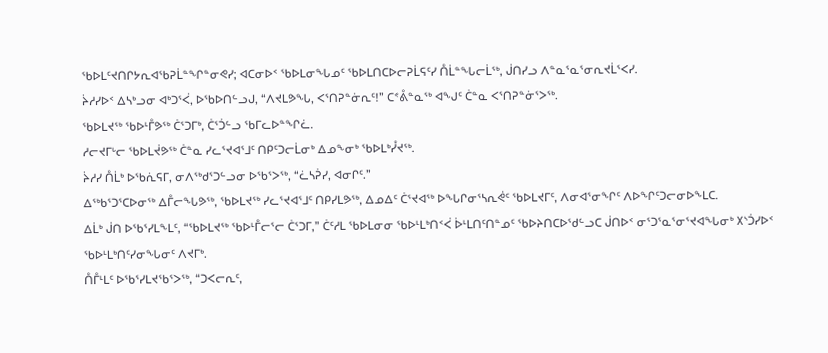ᖃᐅᒪᑦᔪᑎᒋᔭᕆᐊᖃᕈᒫᓐᖏᓐᓂᕙᓯ; ᐊᑕᓂᐅᑉ ᖃᐅᒪᓂᖓᓄᑦ ᖃᐅᒪᑎᑕᐅᓕᕈᒫᕋᑦᓯ ᑍᒫᓐᖓᓕᒫᖅ, ᒎᑎᓯᓗ ᐱᓐᓇᕐᓇᕐᓂᕆᔪᒫᕐᐸᓯ.
ᔩᓱᓯᐅᑉ ᐃᓴᒃᓗᓂ ᐊᒃᑐᕐᐹ, ᐅᖃᐅᑎᓪᓗᒍ, “ᐱᔪᒪᕗᖓ, ᐸᕐᑎᕈᓐᓃᕆᑦ!” ᑕᕝᕔᓐᓇᖅ ᐊᖑᑦ ᑖᓐᓇ ᐸᕐᑎᕈᓐᓃᕐᐳᖅ.
ᖃᐅᒪᔪᖅ ᖃᐅᒻᒤᕗᖅ ᑖᕐᑐᒥᒃ, ᑖᕐᑑᓪᓗ ᖃᒥᓚᐅᓐᖏᓛ.
ᓱᓕᔪᒥᒡᓕ ᖃᐅᒪᔫᕗᖅ ᑖᓐᓇ ᓯᓚᕐᔪᐊᕐᒧᑦ ᑎᑭᑦᑐᓕᒫᓂᒃ ᐃᓄᖕᓂᒃ ᖃᐅᒪᒃᓮᔪᖅ.
ᔩᓱᓯ ᑍᒫᒃ ᐅᖃᕇᕋᒥ, ᓂᐱᖅᑯᕐᑐᓪᓗᓂ ᐅᖃᕐᐳᖅ, “ᓛᓴᕉᓯ, ᐊᓂᒋᑦ.”
ᐃᖅᑲᕐᑐᕐᑕᐅᓂᖅ ᐃᒤᓕᖓᕗᖅ, ᖃᐅᒪᔪᖅ ᓯᓚᕐᔪᐊᕐᒧᑦ ᑎᑭᓯᒪᕗᖅ, ᐃᓄᐃᑦ ᑖᕐᔪᐊᖅ ᐅᖓᒋᓂᕐᓴᕆᕚᑦ ᖃᐅᒪᔪᒥᑦ, ᐱᓂᐊᕐᓂᖏᑦ ᐱᐅᖏᑦᑐᓕᓂᐅᖕᒪᑕ.
ᐃᒫᒃ ᒎᑎ ᐅᖃᕐᓯᒪᖕᒪᑦ, “ᖃᐅᒪᔪᖅ ᖃᐅᒻᒤᓕᕐᓕ ᑖᕐᑐᒥ,” ᑖᑦᓱᒪ ᖃᐅᒪᓂᓂ ᖃᐅᒻᒪᒃᑎᑉᐹ ᐆᒻᒪᑎᑦᑎᓐᓄᑦ ᖃᐅᔨᑎᑕᐅᖁᓪᓗᑕ ᒎᑎᐅᑉ ᓂᕐᑐᕐᓇᕐᓂᕐᔪᐊᖓᓂᒃ ᙭ᔅᑑᓯᐅᑉ ᖃᐅᒻᒪᒃᑎᑦᓯᓂᖓᓂᑦ ᐱᔪᒥᒃ.
ᑍᒤᒻᒪᑦ ᐅᖃᕐᓯᒪᔪᖃᕐᐳᖅ, “ᑐᐸᓕᕆᑦ,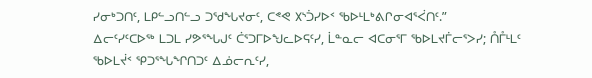ᓯᓂᒃᑐᑎᑦ, ᒪᑭᓪᓗᑎᓪᓗ ᑐᖁᖓᔪᓂᑦ, ᑕᕝᕙ ᙭ᔅᑑᓯᐅᑉ ᖃᐅᒻᒪᒃᕕᒋᓂᐊᕐᐹᑎᑦ.”
ᐃᓕᑦᓯᑦᑕᐅᖅ ᒪᑐᒪ ᓯᕗᕐᖓᒍᑦ ᑖᕐᑐᒥᐅᖑᓚᐅᕋᑦᓯ, ᒫᓐᓇᓕ ᐊᑕᓂᕐᒥ ᖃᐅᒪᔪᒦᓕᕐᐳᓯ; ᑍᒤᒻᒪᑦ ᖃᐅᒪᔫᑉ ᕿᑐᕐᖓᖏᑎᑐᑦ ᐃᓅᓕᕆᑦᓯ,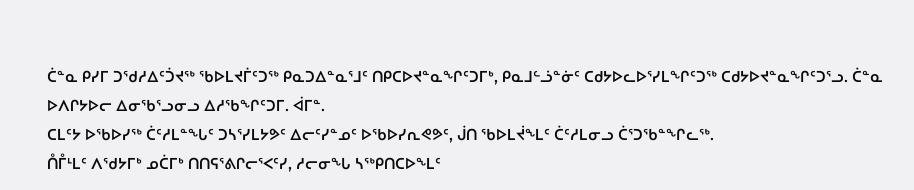ᑖᓐᓇ ᑭᓯᒥ ᑐᖁᓱᐃᑦᑑᔪᖅ ᖃᐅᒪᔪᒦᑦᑐᖅ ᑭᓇᑐᐃᓐᓇᕐᒧᑦ ᑎᑭᑕᐅᔪᓐᓇᖏᑦᑐᒥᒃ, ᑭᓇᒧᓪᓘᓐᓃᑦ ᑕᑯᔭᐅᓚᐅᕐᓯᒪᖏᑦᑐᖅ ᑕᑯᔭᐅᔪᓐᓇᖏᑦᑐᕐᓗ. ᑖᓐᓇ ᐅᐱᒋᔭᐅᓕ ᐃᓂᖃᕐᓗᓂᓗ ᐃᓱᖃᖏᑦᑐᒥ. ᐋᒥᓐ.
ᑕᒪᑦᔭ ᐅᖃᐅᓯᖅ ᑖᑦᓱᒪᓐᖓᑦ ᑐᓴᕐᓯᒪᔭᕗᑦ ᐃᓕᑦᓯᓐᓄᑦ ᐅᖃᐅᓯᕆᕙᕗᑦ, ᒎᑎ ᖃᐅᒪᔫᖕᒪᑦ ᑖᑦᓱᒪᓂᓗ ᑖᕐᑐᖃᓐᖏᓚᖅ.
ᑍᒤᒻᒪᑦ ᐱᖁᔭᒥᒃ ᓄᑖᒥᒃ ᑎᑎᕋᕐᕕᒋᓕᕐᐸᑦᓯ, ᓱᓕᓂᖓ ᓴᖅᑭᑎᑕᐅᖕᒪᑦ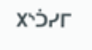᙭ᔅᑑᓯᒥ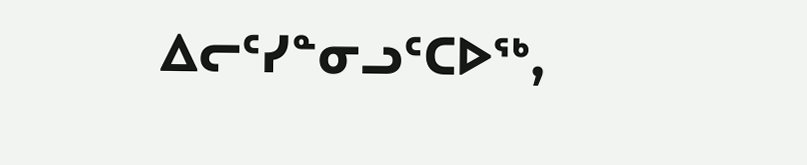ᐃᓕᑦᓯᓐᓂᓗᑦᑕᐅᖅ,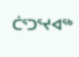ᑖᕐᑐᕐᔪᐊᖅ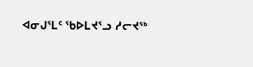ᐊᓂᒍᕐᒪᑦ ᖃᐅᒪᔪᕐᓗ ᓱᓕᔪᖅ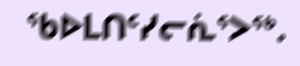ᖃᐅᒪᑎᑦᓯᓕᕇᕐᐳᖅ.